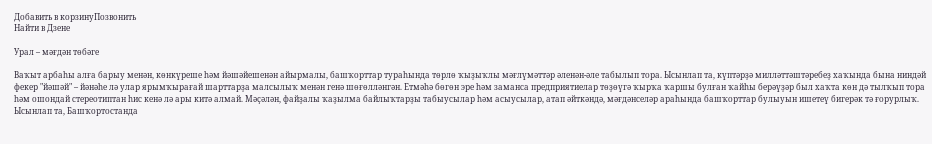Добавить в корзинуПозвонить
Найти в Дзене

Урал – мәғдән төбәге

Ваҡыт арбаһы алға барыу менән, көнкүреше һәм йәшәйешенән айырмалы, башҡорттар тураһында төрлө ҡыҙыҡлы мәғлүмәттәр әленән-әле табылып тора. Ысынлап та, күптәрҙә милләттәштәребеҙ хаҡында бына ниндәй фекер "йәшәй" – йәнәһе лә улар ярымҡырағай шарттарҙа малсылыҡ менән генә шөғөлләнгән. Етмәһә бөгөн эре һәм заманса предприятиелар төҙөүгә ҡырҡа ҡаршы булған ҡайһы берәүҙәр был хаҡта көн дә тылҡып тора һәм ошондай стереотиптан һис кенә лә ары китә алмай. Мәҫәлән, файҙалы ҡаҙылма байлыҡтарҙы табыусылар һәм асыусылар, атап әйткәндә, мәғдәнселәр араһында башҡорттар булыуын ишетеү бигерәк тә ғорурлыҡ. Ысынлап та, Башҡортостанда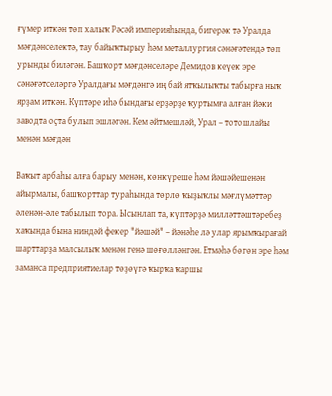ғүмер иткән төп халыҡ Рәсәй империяһында, бигерәк тә Уралда мәғдәнселектә, тау байыҡтырыу һәм металлургия сәнәғәтендә төп урынды биләгән. Башҡорт мәғдәнселәре Демидов кеүек эре сәнәғәтселәргә Уралдағы мәғдәнгә иң бай ятҡылыҡты табырға ныҡ ярҙам иткән. Күптәре иһә бындағы ерҙәрҙе ҡуртымға алған йәки заводта оҫта булып эшләгән. Кем әйтмешләй, Урал – тотошлайы менән мәғдән

Ваҡыт арбаһы алға барыу менән, көнкүреше һәм йәшәйешенән айырмалы, башҡорттар тураһында төрлө ҡыҙыҡлы мәғлүмәттәр әленән-әле табылып тора. Ысынлап та, күптәрҙә милләттәштәребеҙ хаҡында бына ниндәй фекер "йәшәй" – йәнәһе лә улар ярымҡырағай шарттарҙа малсылыҡ менән генә шөғөлләнгән. Етмәһә бөгөн эре һәм заманса предприятиелар төҙөүгә ҡырҡа ҡаршы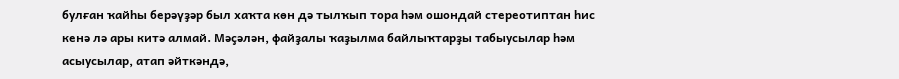булған ҡайһы берәүҙәр был хаҡта көн дә тылҡып тора һәм ошондай стереотиптан һис кенә лә ары китә алмай. Мәҫәлән, файҙалы ҡаҙылма байлыҡтарҙы табыусылар һәм асыусылар, атап әйткәндә,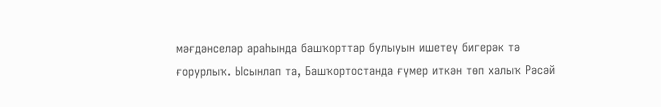мәғдәнселәр араһында башҡорттар булыуын ишетеү бигерәк тә ғорурлыҡ. Ысынлап та, Башҡортостанда ғүмер иткән төп халыҡ Рәсәй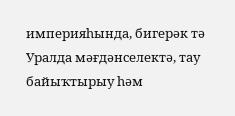империяһында, бигерәк тә Уралда мәғдәнселектә, тау байыҡтырыу һәм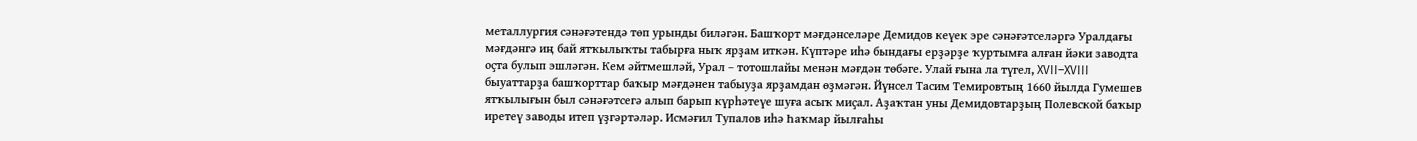металлургия сәнәғәтендә төп урынды биләгән. Башҡорт мәғдәнселәре Демидов кеүек эре сәнәғәтселәргә Уралдағы мәғдәнгә иң бай ятҡылыҡты табырға ныҡ ярҙам иткән. Күптәре иһә бындағы ерҙәрҙе ҡуртымға алған йәки заводта оҫта булып эшләгән. Кем әйтмешләй, Урал – тотошлайы менән мәғдән төбәге. Улай ғына ла түгел, XVII–XVIII быуаттарҙа башҡорттар баҡыр мәғдәнен табыуҙа ярҙамдан өҙмәгән. Йүнсел Тасим Темировтың 1660 йылда Гумешев ятҡылығын был сәнәғәтсегә алып барып күрһәтеүе шуға асыҡ миҫал. Аҙаҡтан уны Демидовтарҙың Полевской баҡыр иретеү заводы итеп үҙгәртәләр. Исмәғил Тупалов иһә Һаҡмар йылғаһы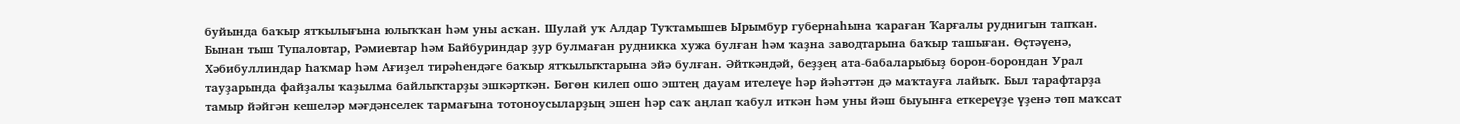буйында баҡыр ятҡылығына юлыҡҡан һәм уны асҡан. Шулай уҡ Алдар Туҡтамышев Ырымбур губернаһына ҡараған Ҡарғалы руднигын тапҡан. Бынан тыш Тупаловтар, Рәмиевтар һәм Байбуриндар ҙур булмаған рудникка хужа булған һәм ҡаҙна заводтарына баҡыр ташыған. Өҫтәүенә, Хәбибуллиндар Һаҡмар һәм Ағиҙел тирәһендәге баҡыр ятҡылыҡтарына эйә булған. Әйткәндәй, беҙҙең ата-бабаларыбыҙ борон-борондан Урал тауҙарында файҙалы ҡаҙылма байлыҡтарҙы эшкәрткән. Бөгөн килеп ошо эштең дауам ителеүе һәр йәһәттән дә маҡтауға лайыҡ. Был тарафтарҙа тамыр йәйгән кешеләр мәғдәнселек тармағына тотоноусыларҙың эшен һәр саҡ аңлап ҡабул иткән һәм уны йәш быуынға еткереүҙе үҙенә төп маҡсат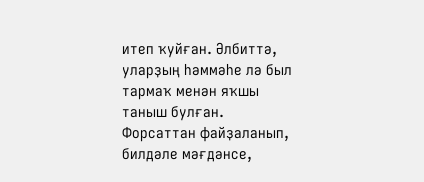итеп ҡуйған. Әлбиттә, уларҙың һәммәһе лә был тармаҡ менән яҡшы таныш булған. Форсаттан файҙаланып, билдәле мәғдәнсе,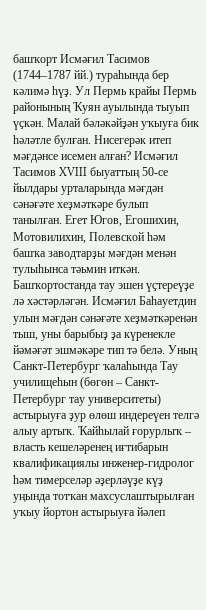башҡорт Исмәғил Тасимов (1744–1787 йй.) тураһында бер кәлимә һүҙ. Ул Пермь крайы Пермь районының Ҡуян ауылында тыуып үҫкән. Малай бәләкәйҙән уҡыуға бик һәләтле булған. Нисегерәк итеп мәғдәнсе исемен алған? Исмәғил Тасимов XVIII быуаттың 50-се йылдары урталарында мәғдән сәнәғәте хеҙмәткәре булып танылған. Егет Югов, Егошихин, Мотовилихин, Полевской һәм башҡа заводтарҙы мәғдән менән тулыһынса тәьмин иткән. Башҡортостанда тау эшен үҫтереүҙе лә хәстәрләгән. Исмәғил Баһауетдин улын мәғдән сәнәғәте хеҙмәткәренән тыш, уны барыбыҙ ҙа күренекле йәмәғәт эшмәкәре тип тә белә. Уның Санкт-Петербург ҡалаһында Тау училищеһын (бөгөн – Санкт-Петербург тау университеты) астырыуға ҙур өлөш индереүен телгә алыу артыҡ. Ҡайһылай ғорурлыҡ – власть кешеләренең иғтибарын квалификациялы инженер-гидролог һәм тимерселәр әҙерләүҙе күҙ уңында тотҡан махсуслаштырылған уҡыу йортон астырыуға йәлеп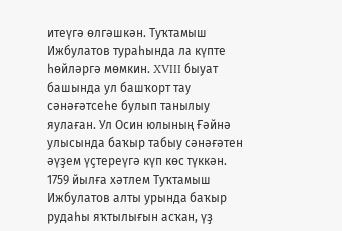итеүгә өлгәшкән. Туҡтамыш Ижбулатов тураһында ла күпте һөйләргә мөмкин. XVIII быуат башында ул башҡорт тау сәнәғәтсеһе булып танылыу яулаған. Ул Осин юлының Ғәйнә улысында баҡыр табыу сәнәғәтен әүҙем үҫтереүгә күп көс түккән. 1759 йылға хәтлем Туҡтамыш Ижбулатов алты урында баҡыр рудаһы яҡтылығын асҡан, үҙ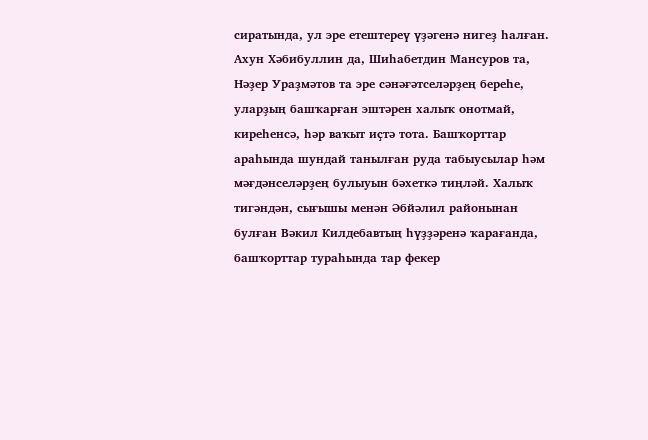сиратында, ул эре етештереү үҙәгенә нигеҙ һалған. Ахун Хәбибуллин да, Шиһабетдин Мансуров та, Нәҙер Ураҙмәтов та эре сәнәғәтселәрҙең береһе, уларҙың башҡарған эштәрен халыҡ онотмай, киреһенсә, һәр ваҡыт иҫтә тота. Башҡорттар араһында шундай танылған руда табыусылар һәм мәғдәнселәрҙең булыуын бәхеткә тиңләй. Халыҡ тигәндән, сығышы менән Әбйәлил районынан булған Вәкил Килдебавтың һүҙҙәренә ҡарағанда, башҡорттар тураһында тар фекер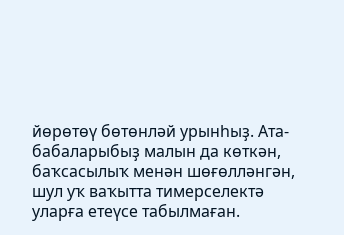йөрөтөү бөтөнләй урынһыҙ. Ата-бабаларыбыҙ малын да көткән, баҡсасылыҡ менән шөғөлләнгән, шул уҡ ваҡытта тимерселектә уларға етеүсе табылмаған.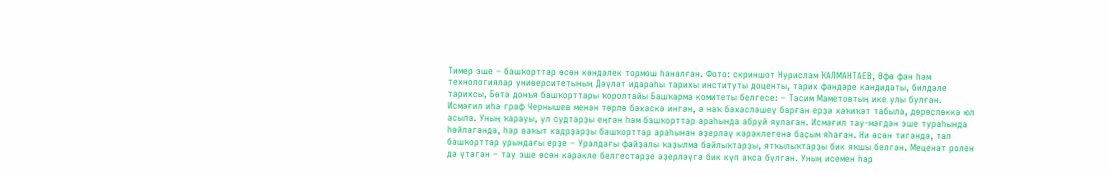Тимер эше – башҡорттар өсөн көндәлек тормош һаналған. Фото: скриншот Нурислам ҠАЛМАНТАЕВ, Өфө фән һәм технологиялар университетының Дәүләт идараһы тарихы институты доценты, тарих фәндәре кандидаты, билдәле тарихсы, Бөтә донъя башҡорттары ҡоролтайы Башҡарма комитеты белгесе: – Тасим Маметовтың ике улы булған. Исмәғил иһә граф Чернышев менән төрлө бәхәскә ингән, ә нәҡ бәхәсләшеү барған ерҙә хәҡиҡәт табыла, дөрөҫлөккә юл асыла. Уның ҡарауы, ул судтарҙы еңгән һәм башҡорттар араһында абруй яулаған. Исмәғил тау-мәғдән эше тураһында һөйләгәндә, һәр ваҡыт кадрҙарҙы башҡорттар араһынан әҙерләү кәрәклегенә баҫым яһаған. Ни өсөн тигәндә, тап башҡорттар урындағы ерҙе – Уралдағы файҙалы ҡаҙылма байлыҡтарҙы, ятҡылыҡтарҙы бик яҡшы белгән. Меценат ролен дә үтәгән – тау эше өсөн кәрәкле белгестәрҙе әҙерләүгә бик күп аҡса бүлгән. Уның исемен һәр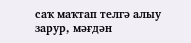саҡ маҡтап телгә алыу зарур, мәғдән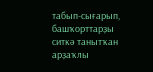табып-сығарып, башҡорттарҙы ситкә танытҡан арҙаҡлы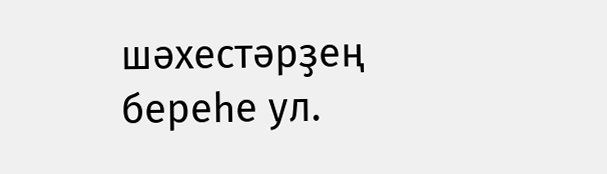шәхестәрҙең береһе ул.